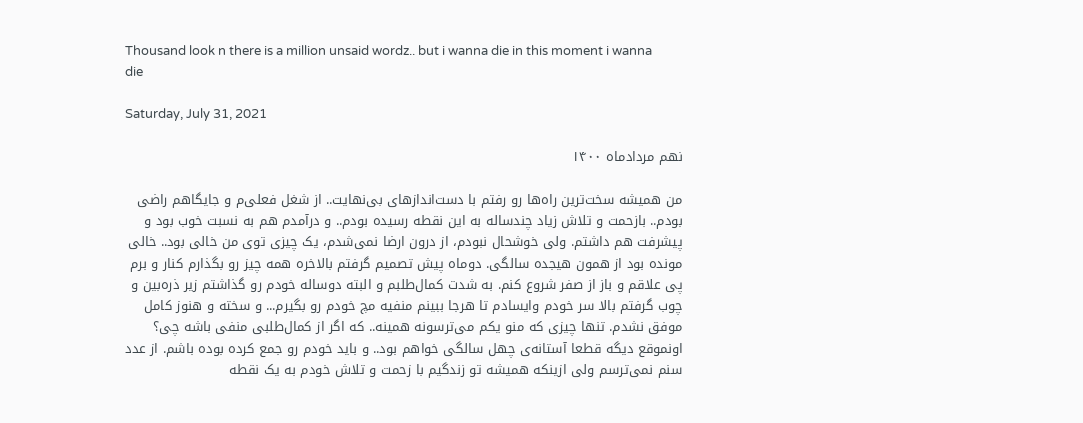Thousand look n there is a million unsaid wordz.. but i wanna die in this moment i wanna die

Saturday, July 31, 2021

نهم مردادماه ۱۴۰۰

من همیشه سخت‌ترین راه‌ها رو رفتم با دست‌اندازهای بی‌نهایت.. از شغل فعلی‌م و جایگاهم راضی بودم.. بازحمت و تلاش زیاد چندساله به این نقطه رسیده بودم.. و درآمدم هم به نسبت خوب بود و پیشرفت هم داشتم. ولی خوشحال نبودم، از درون ارضا نمی‌شدم، یک چیزی توی من خالی بود.. خالی مونده بود از همون هیجده سالگی. دوماه پیش تصمیم گرفتم بالاخره همه چیز رو بگذارم کنار و برم پی علاقم و باز از صفر شروع کنم. به شدت کمال‌طلبم و البته دوساله خودم رو گذاشتم زیر ذره‌بین و چوب گرفتم بالا سر خودم وایسادم تا هرجا ببینم منفیه مچ خودم رو بگیرم... و سخته و هنوز کامل موفق نشدم. تنها چیزی که منو یکم می‌ترسونه همینه.. که اگر از کمال‌طلبی منفی باشه چی؟ اونموقع دیگه قطعا آستانه‌ی چهل سالگی خواهم بود.. و باید خودم رو جمع کرده بوده باشم. از عدد سنم نمی‌ترسم ولی ازینکه همیشه تو زندگیم با زحمت و تلاش خودم به یک نقطه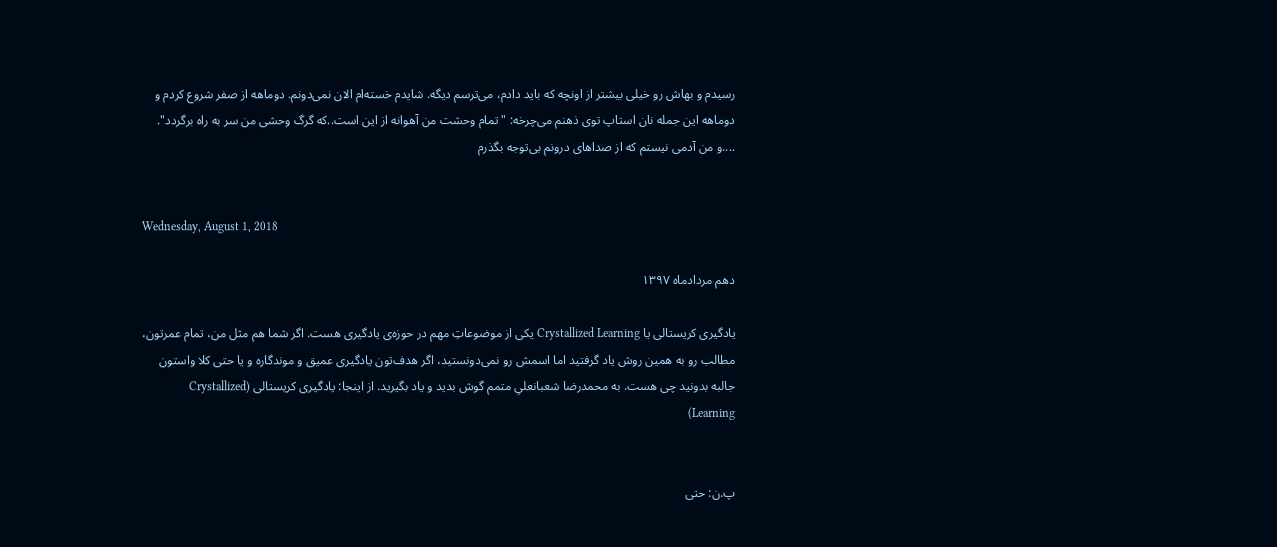رسیدم و بها‌ش رو خیلی بیشتر از اونچه که باید دادم، می‌ترسم دیگه. شایدم خسته‌ام الان نمی‌دونم. دوماهه از صفر شروع کردم و دوماهه این جمله نان استاپ توی ذهنم می‌چرخه: "تمام وحشت من آهوانه از این است..که گرگ وحشی من سر به راه برگردد". ....و من آدمی نیستم که از صداهای درونم بی‌توجه بگذرم


Wednesday, August 1, 2018

دهم مردادماه ۱۳۹۷

یادگیری کریستالی یا Crystallized Learning یکی از موضوعاتِ مهم در حوزه‌ی یادگیری هست. اگر شما هم مثل من، تمام عمرتون، مطالب رو به همین روش یاد گرفتید اما اسمش رو نمی‌دونستید، اگر هدف‌تون یادگیری عمیق و موندگاره و یا حتی کلا واستون جالبه بدونید چی هست. به محمدرضا شعبانعلیِ متمم گوش بدید و یاد بگیرید. از اینجا: یادگیری کریستالی (Crystallized Learning)


پ.ن: حتی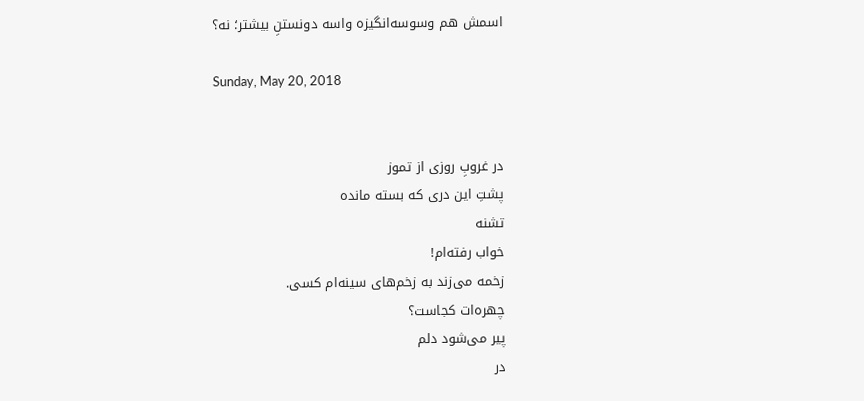اسمش هم وسوسه‌انگیزه واسه دونستنِ بیشتر؛ نه؟

Sunday, May 20, 2018


در غروبِ روزی از تموز
پشتِ این دری که بسته مانده
تشنه
خواب رفته‌ام!
زخمه می‌زند به زخم‌های سینه‌ام کسی.
چهره‌ات کجاست؟
پیر می‌شود دلم
در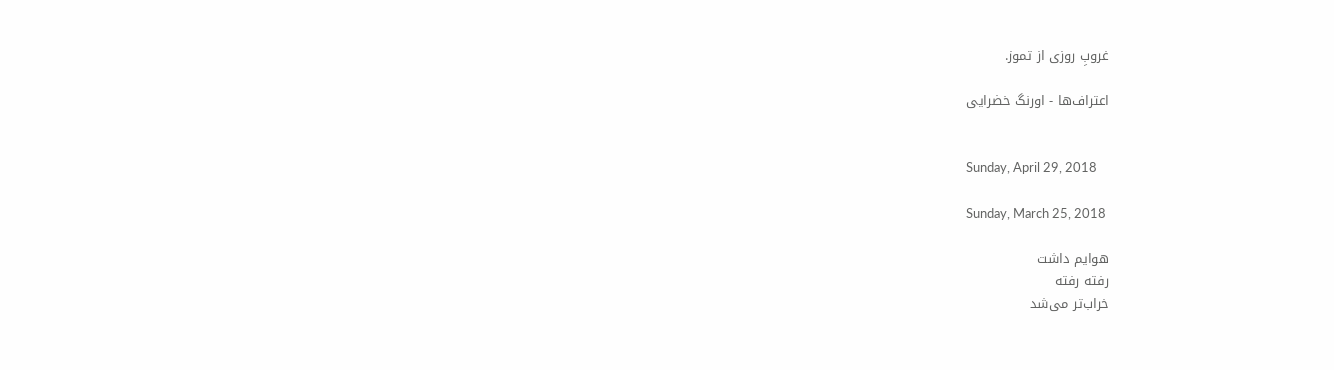غروبِ روزی از تموز.

اعتراف‌ها - اورنگ خضرایی


Sunday, April 29, 2018

Sunday, March 25, 2018

هوایم داشت
رفته رفته
خراب‌تر می‌شد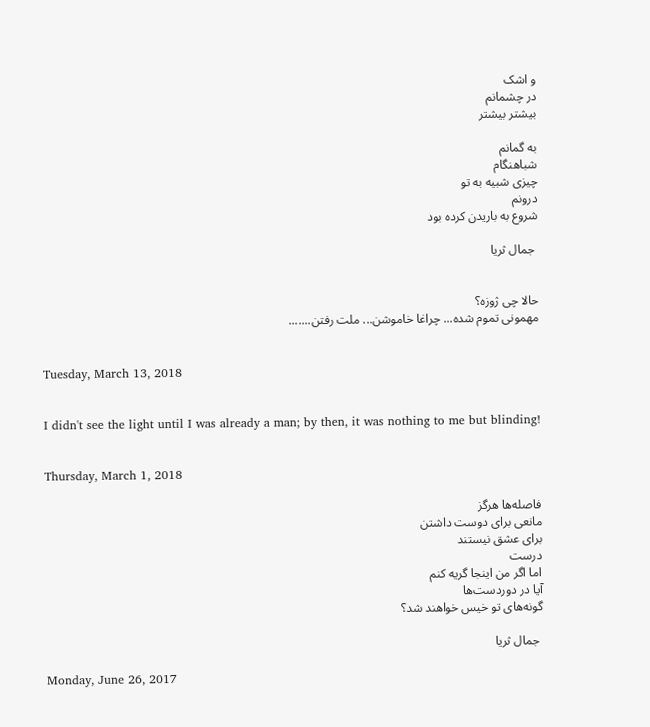و اشک
در چشمانم
بیشتر بیشتر

به گمانم
شباهنگام
چیزی شبیه به تو
درونم
شروع به باریدن کرده بود

 جمال ثریا


حالا چی ژوزه؟
مهمونی تموم شده... چراغا خاموشن... ملت رفتن.......


Tuesday, March 13, 2018


I didn't see the light until I was already a man; by then, it was nothing to me but blinding!


Thursday, March 1, 2018

فاصله‌ها هرگز
مانعی برای دوست داشتن
برای عشق نیستند
درست
اما اگر من اینجا گریه کنم
آیا در دوردست‌ها
گونه‌های تو خیس خواهند شد؟

 جمال ثریا

Monday, June 26, 2017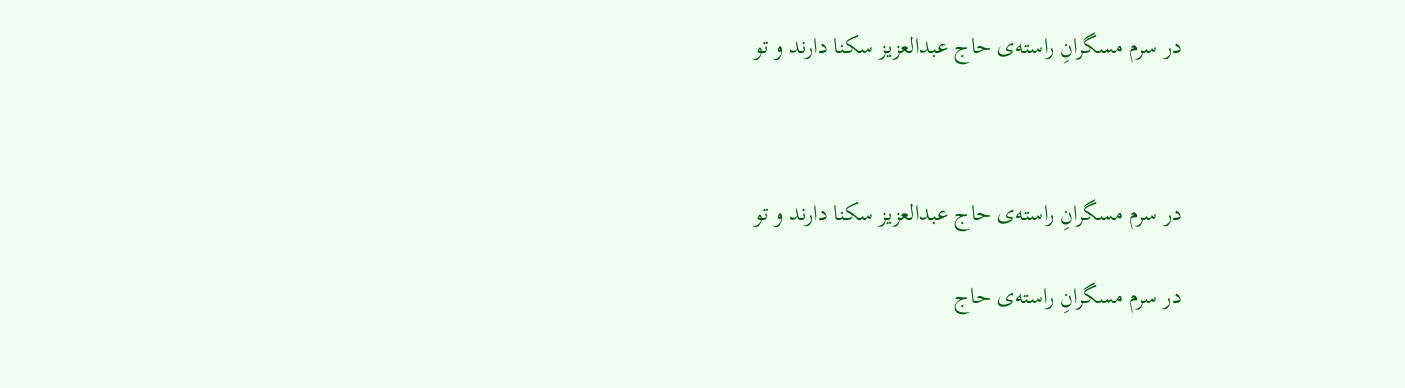در سرم مسگرانِ راسته‌ی حاج عبدالعزیز سکنا دارند و تو



در سرم مسگرانِ راسته‌ی حاج عبدالعزیز سکنا دارند و تو

در سرم مسگرانِ راسته‌ی حاج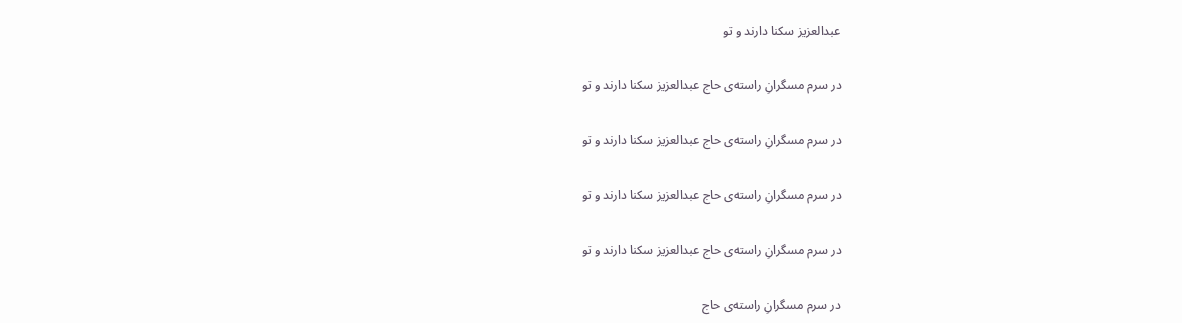عبدالعزیز سکنا دارند و تو

در سرم مسگرانِ راسته‌ی حاج عبدالعزیز سکنا دارند و تو

در سرم مسگرانِ راسته‌ی حاج عبدالعزیز سکنا دارند و تو

در سرم مسگرانِ راسته‌ی حاج عبدالعزیز سکنا دارند و تو

در سرم مسگرانِ راسته‌ی حاج عبدالعزیز سکنا دارند و تو

در سرم مسگرانِ راسته‌ی حاج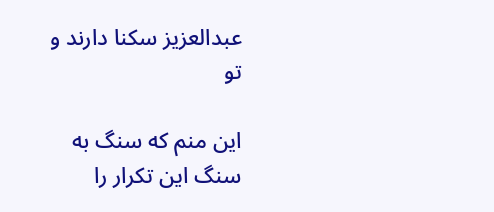عبدالعزیز سکنا دارند و تو

این منم که سنگ به سنگ این تکرار را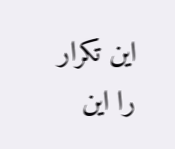این تکرار را این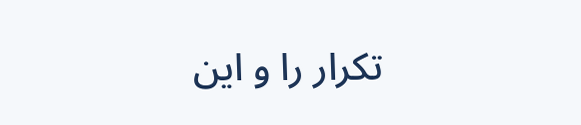تکرار را و این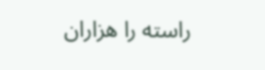راسته را هزاران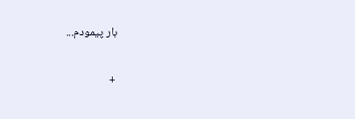بار پیمودم...

+